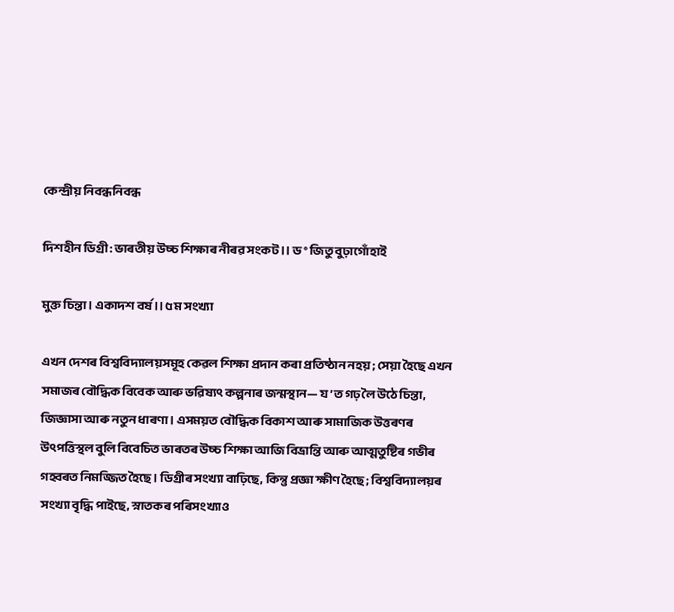কেন্দ্ৰীয় নিবন্ধনিবন্ধ

দিশহীন ডিগ্ৰী : ভাৰতীয় উচ্চ শিক্ষাৰ নীৰৱ সংকট ।। ড° জিতু বুঢ়াগোঁহাই

মুক্ত চিন্তা। একাদশ বৰ্ষ।। ৫ম সংখ্যা

এখন দেশৰ বিশ্ববিদ্যালয়সমূহ কেৱল শিক্ষা প্ৰদান কৰা প্ৰতিষ্ঠান নহয়; সেয়া হৈছে এখন সমাজৰ বৌদ্ধিক বিবেক আৰু ভৱিষ্যৎ কল্পনাৰ জন্মস্থান— য’ত গঢ় লৈ উঠে চিন্তা, জিজ্ঞাসা আৰু নতুন ধাৰণা। এসময়ত বৌদ্ধিক বিকাশ আৰু সামাজিক উত্তৰণৰ উৎপত্তিস্থল বুলি বিবেচিত ভাৰতৰ উচ্চ শিক্ষা আজি বিভ্ৰান্তি আৰু আত্মতুষ্টিৰ গভীৰ গহ্বৰত নিমজ্জিত হৈছে। ডিগ্ৰীৰ সংখ্যা বাঢ়িছে, কিন্তু প্ৰজ্ঞা ক্ষীণ হৈছে; বিশ্ববিদ্যালয়ৰ সংখ্যা বৃদ্ধি পাইছে, স্নাতকৰ পৰিসংখ্যাও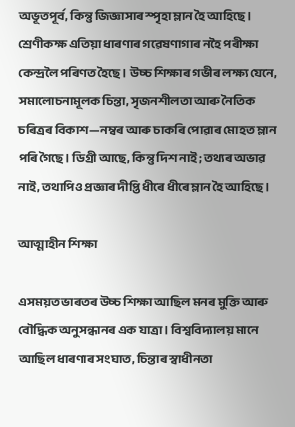অভূতপূৰ্ব, কিন্তু জিজ্ঞাসাৰ স্পৃহা ম্লান হৈ আহিছে। শ্ৰেণীকক্ষ এতিয়া ধাৰণাৰ গৱেষণাগাৰ নহৈ পৰীক্ষা কেন্দ্ৰলৈ পৰিণত হৈছে। উচ্চ শিক্ষাৰ গভীৰ লক্ষ্য যেনে, সমালোচনামূলক চিন্তা, সৃজনশীলতা আৰু নৈতিক চৰিত্ৰৰ বিকাশ—নম্বৰ আৰু চাকৰি পোৱাৰ মোহত ম্লান পৰি গৈছে। ডিগ্ৰী আছে, কিন্তু দিশ নাই; তথ্যৰ অভাৱ নাই, তথাপিও প্ৰজ্ঞাৰ দীপ্তি ধীৰে ধীৰে ম্লান হৈ আহিছে।

আত্মাহীন শিক্ষা

এসময়ত ভাৰতৰ উচ্চ শিক্ষা আছিল মনৰ মুক্তি আৰু বৌদ্ধিক অনুসন্ধানৰ এক যাত্ৰা। বিশ্ববিদ্যালয় মানে আছিল ধাৰণাৰ সংঘাত, চিন্তাৰ স্বাধীনতা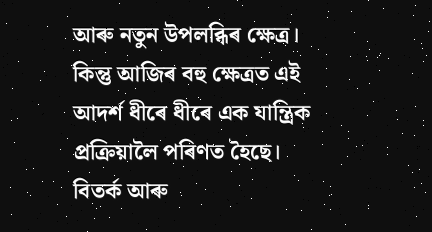আৰু নতুন উপলব্ধিৰ ক্ষেত্ৰ। কিন্তু আজিৰ বহু ক্ষেত্ৰত এই আদৰ্শ ধীৰে ধীৰে এক যান্ত্ৰিক প্ৰক্ৰিয়ালৈ পৰিণত হৈছে। বিতৰ্ক আৰু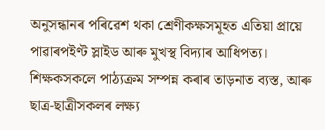অনুসন্ধানৰ পৰিৱেশ থকা শ্ৰেণীকক্ষসমূহত এতিয়া প্ৰায়ে পাৱাৰপইণ্ট স্লাইড আৰু মুখস্থ বিদ্যাৰ আধিপত্য। শিক্ষকসকলে পাঠ্যক্ৰম সম্পন্ন কৰাৰ তাড়নাত ব্যস্ত, আৰু ছাত্ৰ-ছাত্ৰীসকলৰ লক্ষ্য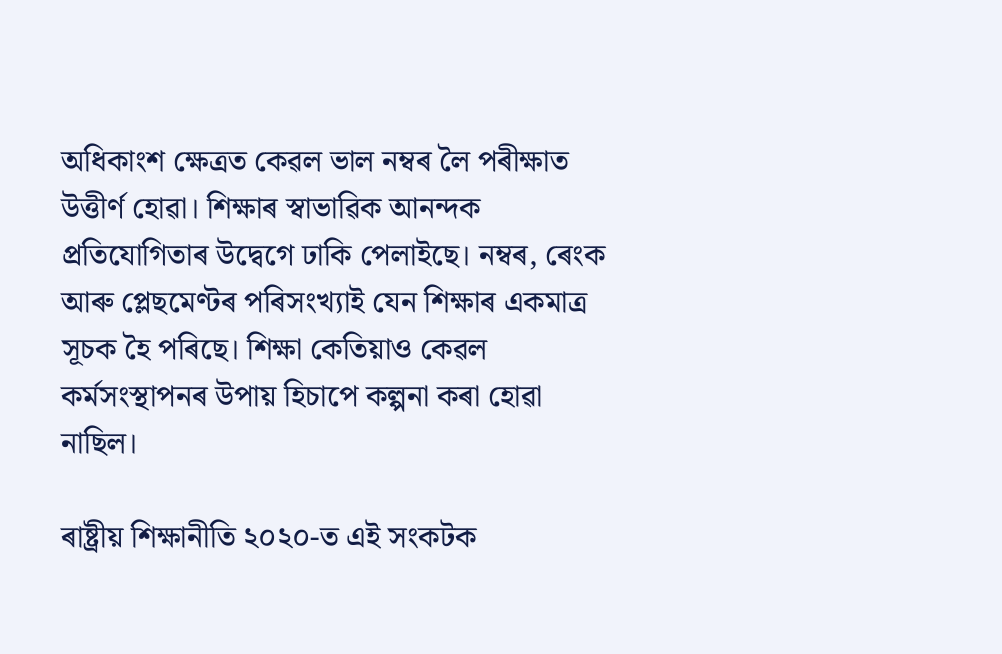অধিকাংশ ক্ষেত্ৰত কেৱল ভাল নম্বৰ লৈ পৰীক্ষাত উত্তীৰ্ণ হোৱা। শিক্ষাৰ স্বাভাৱিক আনন্দক প্ৰতিযোগিতাৰ উদ্বেগে ঢাকি পেলাইছে। নম্বৰ, ৰেংক আৰু প্লেছমেণ্টৰ পৰিসংখ্যাই যেন শিক্ষাৰ একমাত্র সূচক হৈ পৰিছে। শিক্ষা কেতিয়াও কেৱল কৰ্মসংস্থাপনৰ উপায় হিচাপে কল্পনা কৰা হোৱা নাছিল।

ৰাষ্ট্ৰীয় শিক্ষানীতি ২০২০-ত এই সংকটক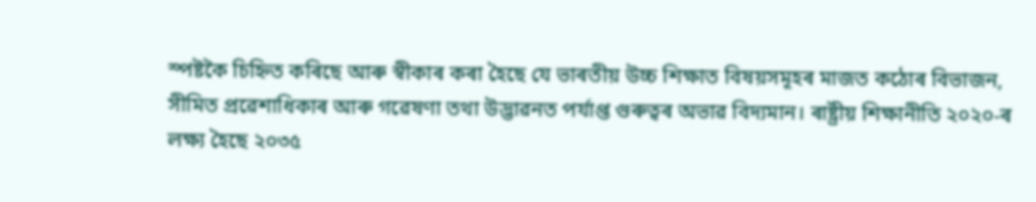স্পষ্টকৈ চিহ্নিত কৰিছে আৰু স্বীকাৰ কৰা হৈছে যে ভাৰতীয় উচ্চ শিক্ষাত বিষয়সমূহৰ মাজত কঠোৰ বিভাজন, সীমিত প্ৰৱেশাধিকাৰ আৰু গৱেষণা তথা উদ্ভাৱনত পৰ্যাপ্ত গুৰুত্বৰ অভাৱ বিদ্যমান। ৰাষ্ট্ৰীয় শিক্ষানীতি ২০২০-ৰ লক্ষ্য হৈছে ২০৩৫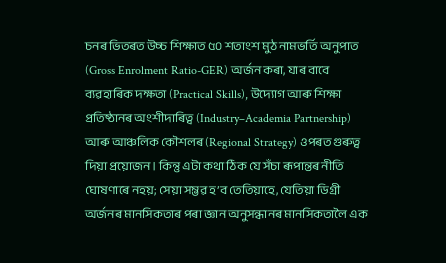চনৰ ভিতৰত উচ্চ শিক্ষাত ৫০ শতাংশ মুঠ নামভৰ্তি অনুপাত (Gross Enrolment Ratio-GER) অৰ্জন কৰা, যাৰ বাবে ব্যৱহাৰিক দক্ষতা (Practical Skills), উদ্যোগ আৰু শিক্ষা প্ৰতিষ্ঠানৰ অংশীদাৰিত্ব (Industry–Academia Partnership) আৰু আঞ্চলিক কৌশলৰ (Regional Strategy) ওপৰত গুৰুত্ব দিয়া প্ৰয়োজন। কিন্তু এটা কথা ঠিক যে সঁচা ৰূপান্তৰ নীতি ঘোষণাৰে নহয়; সেয়া সম্ভৱ হ’ব তেতিয়াহে, যেতিয়া ডিগ্ৰী অৰ্জনৰ মানসিকতাৰ পৰা জ্ঞান অনুসন্ধানৰ মানসিকতালৈ এক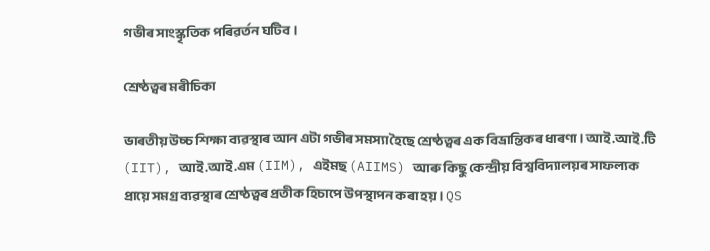গভীৰ সাংস্কৃতিক পৰিৱৰ্তন ঘটিব।

শ্ৰেষ্ঠত্বৰ মৰীচিকা

ভাৰতীয় উচ্চ শিক্ষা ব্যৱস্থাৰ আন এটা গভীৰ সমস্যা হৈছে শ্ৰেষ্ঠত্বৰ এক বিভ্ৰান্তিকৰ ধাৰণা। আই.আই.টি (IIT), আই.আই.এম (IIM), এইমছ (AIIMS) আৰু কিছু কেন্দ্ৰীয় বিশ্ববিদ্যালয়ৰ সাফল্যক প্ৰায়ে সমগ্ৰ ব্যৱস্থাৰ শ্ৰেষ্ঠত্বৰ প্ৰতীক হিচাপে উপস্থাপন কৰা হয়। QS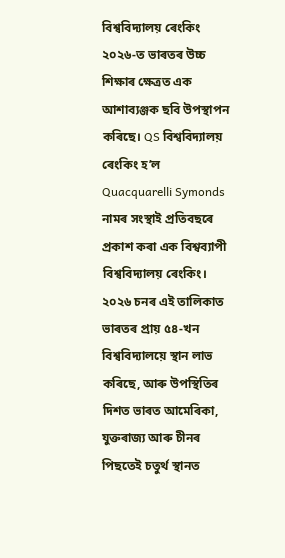বিশ্ববিদ্যালয় ৰেংকিং ২০২৬-ত ভাৰতৰ উচ্চ শিক্ষাৰ ক্ষেত্ৰত এক আশাব্যঞ্জক ছবি উপস্থাপন কৰিছে। QS বিশ্ববিদ্যালয় ৰেংকিং হ’ল Quacquarelli Symonds নামৰ সংস্থাই প্ৰতিবছৰে প্ৰকাশ কৰা এক বিশ্বব্যাপী বিশ্ববিদ্যালয় ৰেংকিং। ২০২৬ চনৰ এই তালিকাত ভাৰতৰ প্ৰায় ৫৪-খন বিশ্ববিদ্যালয়ে স্থান লাভ কৰিছে, আৰু উপস্থিতিৰ দিশত ভাৰত আমেৰিকা, যুক্তৰাজ্য আৰু চীনৰ পিছতেই চতুৰ্থ স্থানত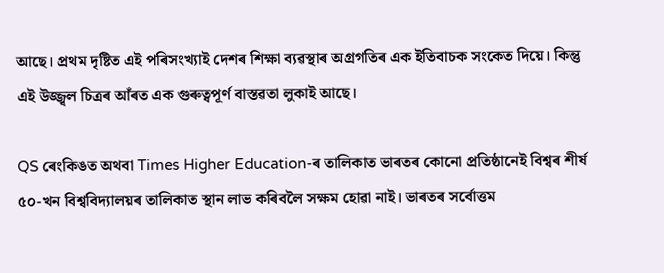আছে। প্ৰথম দৃষ্টিত এই পৰিসংখ্যাই দেশৰ শিক্ষা ব্যৱস্থাৰ অগ্ৰগতিৰ এক ইতিবাচক সংকেত দিয়ে। কিন্তু এই উজ্জ্বল চিত্ৰৰ আঁৰত এক গুৰুত্বপূর্ণ বাস্তৱতা লুকাই আছে।

QS ৰেংকিঙত অথবা Times Higher Education-ৰ তালিকাত ভাৰতৰ কোনো প্ৰতিষ্ঠানেই বিশ্বৰ শীৰ্ষ ৫০-খন বিশ্ববিদ্যালয়ৰ তালিকাত স্থান লাভ কৰিবলৈ সক্ষম হোৱা নাই। ভাৰতৰ সৰ্বোত্তম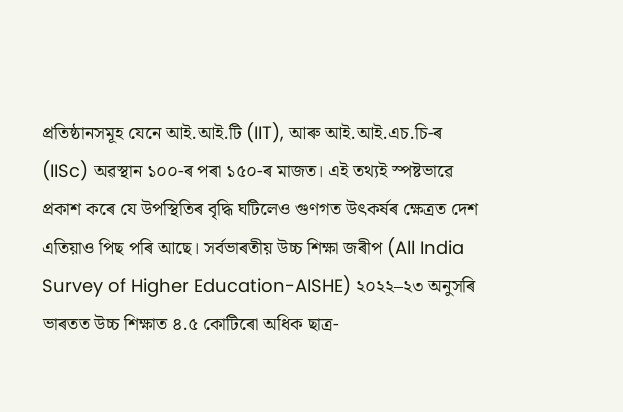প্ৰতিষ্ঠানসমূহ যেনে আই.আই.টি (IIT), আৰু আই.আই.এচ.চি-ৰ (IISc) অৱস্থান ১০০-ৰ পৰা ১৫০-ৰ মাজত। এই তথ্যই স্পষ্টভাৱে প্ৰকাশ কৰে যে উপস্থিতিৰ বৃদ্ধি ঘটিলেও গুণগত উৎকৰ্ষৰ ক্ষেত্ৰত দেশ এতিয়াও পিছ পৰি আছে। সৰ্বভাৰতীয় উচ্চ শিক্ষা জৰীপ (All India Survey of Higher Education-AISHE) ২০২২–২৩ অনুসৰি ভাৰতত উচ্চ শিক্ষাত ৪.৫ কোটিৰো অধিক ছাত্ৰ-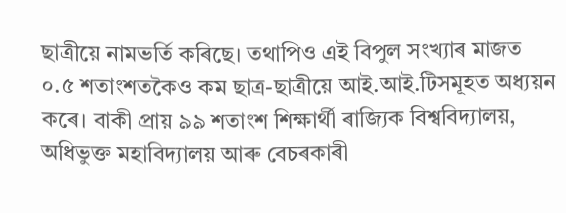ছাত্ৰীয়ে নামভৰ্তি কৰিছে। তথাপিও এই বিপুল সংখ্যাৰ মাজত ০.৫ শতাংশতকৈও কম ছাত্ৰ-ছাত্ৰীয়ে আই.আই.টিসমূহত অধ্যয়ন কৰে। বাকী প্ৰায় ৯৯ শতাংশ শিক্ষাৰ্থী ৰাজ্যিক বিশ্ববিদ্যালয়, অধিভুক্ত মহাবিদ্যালয় আৰু বেচৰকাৰী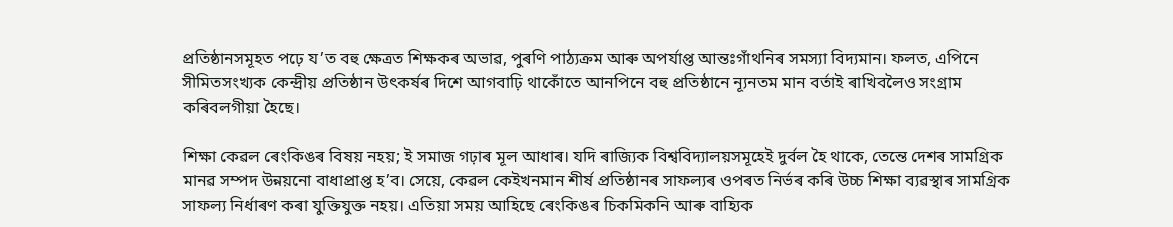প্ৰতিষ্ঠানসমূহত পঢ়ে য’ত বহু ক্ষেত্ৰত শিক্ষকৰ অভাৱ, পুৰণি পাঠ্যক্ৰম আৰু অপৰ্যাপ্ত আন্তঃগাঁথনিৰ সমস্যা বিদ্যমান। ফলত, এপিনে সীমিতসংখ্যক কেন্দ্ৰীয় প্ৰতিষ্ঠান উৎকৰ্ষৰ দিশে আগবাঢ়ি থাকোঁতে আনপিনে বহু প্ৰতিষ্ঠানে ন্যূনতম মান বৰ্তাই ৰাখিবলৈও সংগ্ৰাম কৰিবলগীয়া হৈছে।

শিক্ষা কেৱল ৰেংকিঙৰ বিষয় নহয়; ই সমাজ গঢ়াৰ মূল আধাৰ। যদি ৰাজ্যিক বিশ্ববিদ্যালয়সমূহেই দুর্বল হৈ থাকে, তেন্তে দেশৰ সামগ্ৰিক মানৱ সম্পদ উন্নয়নো বাধাপ্ৰাপ্ত হ’ব। সেয়ে, কেৱল কেইখনমান শীৰ্ষ প্ৰতিষ্ঠানৰ সাফল্যৰ ওপৰত নিৰ্ভৰ কৰি উচ্চ শিক্ষা ব্যৱস্থাৰ সামগ্ৰিক সাফল্য নিৰ্ধাৰণ কৰা যুক্তিযুক্ত নহয়। এতিয়া সময় আহিছে ৰেংকিঙৰ চিকমিকনি আৰু বাহ্যিক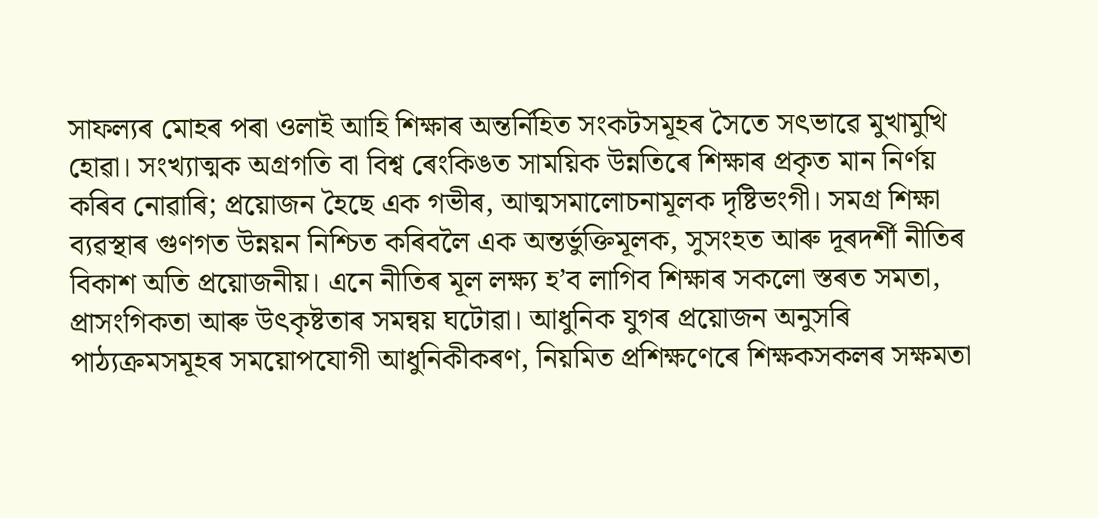সাফল্যৰ মোহৰ পৰা ওলাই আহি শিক্ষাৰ অন্তৰ্নিহিত সংকটসমূহৰ সৈতে সৎভাৱে মুখামুখি হোৱা। সংখ্যাত্মক অগ্ৰগতি বা বিশ্ব ৰেংকিঙত সাময়িক উন্নতিৰে শিক্ষাৰ প্ৰকৃত মান নিৰ্ণয় কৰিব নোৱাৰি; প্ৰয়োজন হৈছে এক গভীৰ, আত্মসমালোচনামূলক দৃষ্টিভংগী। সমগ্ৰ শিক্ষা ব্যৱস্থাৰ গুণগত উন্নয়ন নিশ্চিত কৰিবলৈ এক অন্তৰ্ভুক্তিমূলক, সুসংহত আৰু দূৰদৰ্শী নীতিৰ বিকাশ অতি প্ৰয়োজনীয়। এনে নীতিৰ মূল লক্ষ্য হ’ব লাগিব শিক্ষাৰ সকলো স্তৰত সমতা, প্ৰাসংগিকতা আৰু উৎকৃষ্টতাৰ সমন্বয় ঘটোৱা। আধুনিক যুগৰ প্ৰয়োজন অনুসৰি পাঠ্যক্ৰমসমূহৰ সময়োপযোগী আধুনিকীকৰণ, নিয়মিত প্ৰশিক্ষণেৰে শিক্ষকসকলৰ সক্ষমতা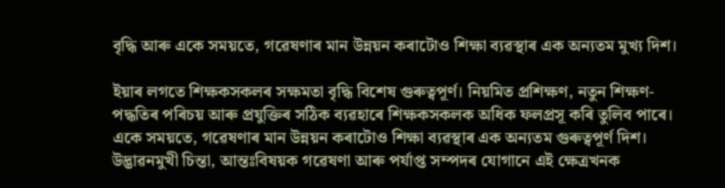বৃদ্ধি আৰু একে সময়তে, গৱেষণাৰ মান উন্নয়ন কৰাটোও শিক্ষা ব্যৱস্থাৰ এক অন্যতম মুখ্য দিশ।

ইয়াৰ লগতে শিক্ষকসকলৰ সক্ষমতা বৃদ্ধি বিশেষ গুৰুত্বপূৰ্ণ। নিয়মিত প্ৰশিক্ষণ, নতুন শিক্ষণ-পদ্ধতিৰ পৰিচয় আৰু প্ৰযুক্তিৰ সঠিক ব্যৱহাৰে শিক্ষকসকলক অধিক ফলপ্ৰসূ কৰি তুলিব পাৰে। একে সময়তে, গৱেষণাৰ মান উন্নয়ন কৰাটোও শিক্ষা ব্যৱস্থাৰ এক অন্যতম গুৰুত্বপূৰ্ণ দিশ। উদ্ভাৱনমুখী চিন্তা, আন্তঃবিষয়ক গৱেষণা আৰু পৰ্যাপ্ত সম্পদৰ যোগানে এই ক্ষেত্ৰখনক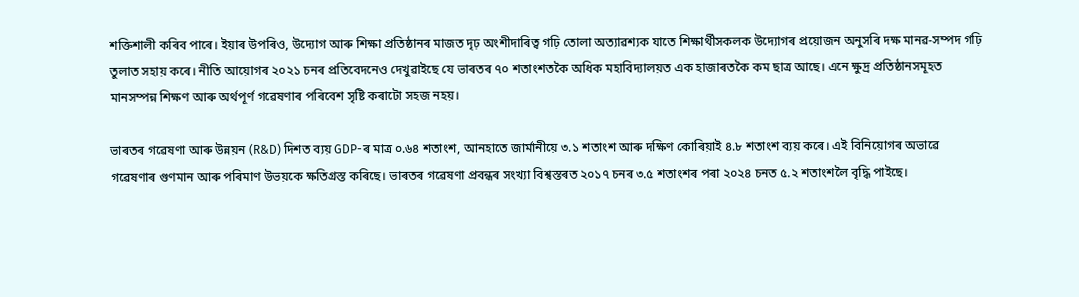শক্তিশালী কৰিব পাৰে। ইয়াৰ উপৰিও, উদ্যোগ আৰু শিক্ষা প্ৰতিষ্ঠানৰ মাজত দৃঢ় অংশীদাৰিত্ব গঢ়ি তোলা অত্যাৱশ্যক যাতে শিক্ষাৰ্থীসকলক উদ্যোগৰ প্ৰয়োজন অনুসৰি দক্ষ মানৱ-সম্পদ গঢ়ি তুলাত সহায় কৰে। নীতি আয়োগৰ ২০২১ চনৰ প্ৰতিবেদনেও দেখুৱাইছে যে ভাৰতৰ ৭০ শতাংশতকৈ অধিক মহাবিদ্যালয়ত এক হাজাৰতকৈ কম ছাত্ৰ আছে। এনে ক্ষুদ্ৰ প্ৰতিষ্ঠানসমূহত মানসম্পন্ন শিক্ষণ আৰু অৰ্থপূৰ্ণ গৱেষণাৰ পৰিবেশ সৃষ্টি কৰাটো সহজ নহয়।

ভাৰতৰ গৱেষণা আৰু উন্নয়ন (R&D) দিশত ব্যয় GDP-ৰ মাত্ৰ ০.৬৪ শতাংশ, আনহাতে জাৰ্মানীয়ে ৩.১ শতাংশ আৰু দক্ষিণ কোৰিয়াই ৪.৮ শতাংশ ব্যয় কৰে। এই বিনিয়োগৰ অভাৱে গৱেষণাৰ গুণমান আৰু পৰিমাণ উভয়কে ক্ষতিগ্ৰস্ত কৰিছে। ভাৰতৰ গৱেষণা প্ৰবন্ধৰ সংখ্যা বিশ্বস্তৰত ২০১৭ চনৰ ৩.৫ শতাংশৰ পৰা ২০২৪ চনত ৫.২ শতাংশলৈ বৃদ্ধি পাইছে।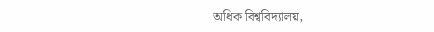অধিক বিশ্ববিদ্যালয়,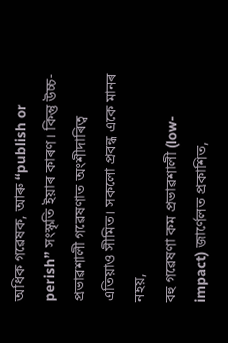অধিক গৱেষক, আৰু “publish or perish” সংস্কৃতি ইয়াৰ কাৰণ। কিন্তু উচ্চ-প্ৰভাৱশালী গৱেষণাত অংশীদাৰিত্ব এতিয়াও সীমিত। সকলো প্ৰবন্ধ একে মানৰ নহয়,
বহু গৱেষণা কম প্ৰভাৱশালী (low-impact) জাৰ্ণেলত প্ৰকাশিত,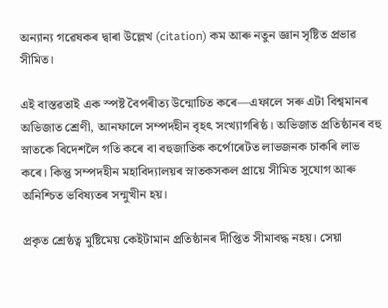অন্যান্য গৱেষকৰ দ্বাৰা উল্লেখ (citation) কম আৰু নতুন জ্ঞান সৃষ্টিত প্ৰভাৱ সীমিত।

এই বাস্তৱতাই এক স্পষ্ট বৈপৰীত্য উন্মোচিত কৰে—এফালে সৰু এটা বিশ্বমানৰ অভিজাত শ্ৰেণী, আনফালে সম্পদহীন বৃহৎ সংখ্যাগৰিষ্ঠ। অভিজাত প্ৰতিষ্ঠানৰ বহু স্নাতকে বিদেশলৈ গতি কৰে বা বহুজাতিক কৰ্পোৰেটত লাভজনক চাকৰি লাভ কৰে। কিন্তু সম্পদহীন মহাবিদ্যালয়ৰ স্নাতকসকল প্ৰায়ে সীমিত সুযোগ আৰু অনিশ্চিত ভবিষ্যতৰ সন্মুখীন হয়।

প্ৰকৃত শ্ৰেষ্ঠত্ব মুষ্টিমেয় কেইটামান প্ৰতিষ্ঠানৰ দীপ্তিত সীমাবদ্ধ নহয়। সেয়া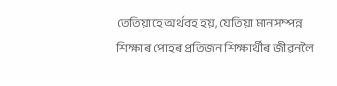তেতিয়াহে অৰ্থবহ হয়, যেতিয়া মানসম্পন্ন শিক্ষাৰ পোহৰ প্ৰতিজন শিক্ষাৰ্থীৰ জীৱনলৈ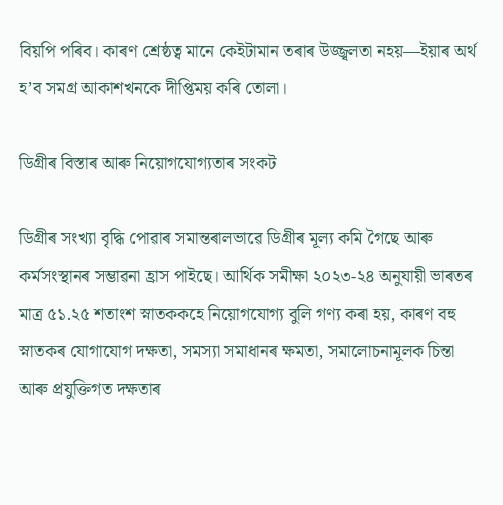বিয়পি পৰিব। কাৰণ শ্ৰেষ্ঠত্ব মানে কেইটামান তৰাৰ উজ্জ্বলতা নহয়—ইয়াৰ অৰ্থ হ’ব সমগ্ৰ আকাশখনকে দীপ্তিময় কৰি তোলা।

ডিগ্ৰীৰ বিস্তাৰ আৰু নিয়োগযোগ্যতাৰ সংকট

ডিগ্ৰীৰ সংখ্যা বৃদ্ধি পোৱাৰ সমান্তৰালভাৱে ডিগ্ৰীৰ মূল্য কমি গৈছে আৰু কৰ্মসংস্থানৰ সম্ভাৱনা হ্ৰাস পাইছে। আৰ্থিক সমীক্ষা ২০২৩-২৪ অনুযায়ী ভাৰতৰ মাত্ৰ ৫১.২৫ শতাংশ স্নাতককহে নিয়োগযোগ্য বুলি গণ্য কৰা হয়, কাৰণ বহু স্নাতকৰ যোগাযোগ দক্ষতা, সমস্যা সমাধানৰ ক্ষমতা, সমালোচনামূলক চিন্তা আৰু প্ৰযুক্তিগত দক্ষতাৰ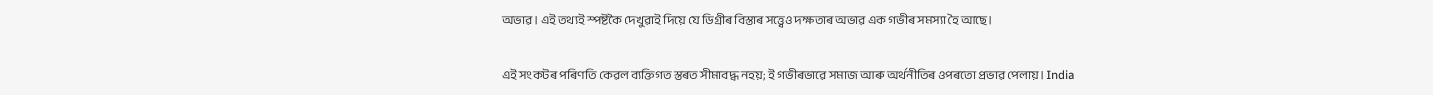অভাৱ। এই তথ্যই স্পষ্টকৈ দেখুৱাই দিয়ে যে ডিগ্ৰীৰ বিস্তাৰ সত্ত্বেও দক্ষতাৰ অভাৱ এক গভীৰ সমস্যা হৈ আছে।

এই সংকটৰ পৰিণতি কেৱল ব্যক্তিগত স্তৰত সীমাবদ্ধ নহয়; ই গভীৰভাৱে সমাজ আৰু অৰ্থনীতিৰ ওপৰতো প্ৰভাৱ পেলায়। India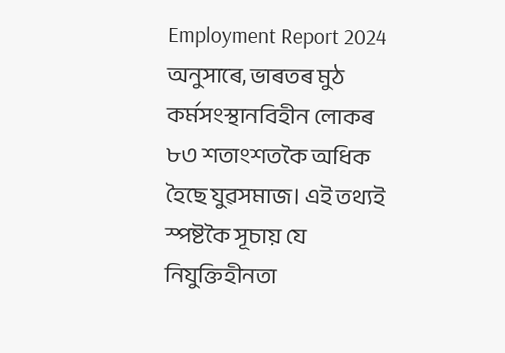Employment Report 2024 অনুসাৰে, ভাৰতৰ মুঠ কৰ্মসংস্থানবিহীন লোকৰ ৮৩ শতাংশতকৈ অধিক হৈছে যুৱসমাজ। এই তথ্যই স্পষ্টকৈ সূচায় যে নিযুক্তিহীনতা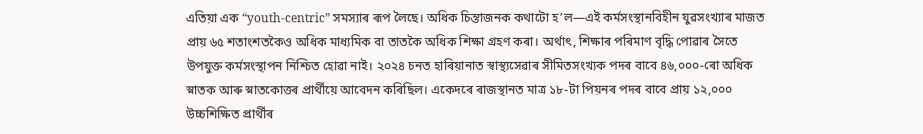এতিয়া এক “youth-centric” সমস্যাৰ ৰূপ লৈছে। অধিক চিন্তাজনক কথাটো হ’ল—এই কৰ্মসংস্থানবিহীন যুৱসংখ্যাৰ মাজত প্ৰায় ৬৫ শতাংশতকৈও অধিক মাধ্যমিক বা তাতকৈ অধিক শিক্ষা গ্ৰহণ কৰা। অৰ্থাৎ, শিক্ষাৰ পৰিমাণ বৃদ্ধি পোৱাৰ সৈতে উপযুক্ত কৰ্মসংস্থাপন নিশ্চিত হোৱা নাই। ২০২৪ চনত হাৰিয়ানাত স্বাস্থ্যসেৱাৰ সীমিতসংখ্যক পদৰ বাবে ৪৬,০০০-ৰো অধিক স্নাতক আৰু স্নাতকোত্তৰ প্ৰাৰ্থীয়ে আবেদন কৰিছিল। একেদৰে ৰাজস্থানত মাত্ৰ ১৮-টা পিয়নৰ পদৰ বাবে প্ৰায় ১২,০০০ উচ্চশিক্ষিত প্ৰাৰ্থীৰ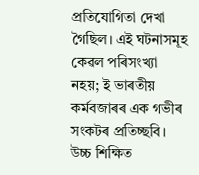প্ৰতিযোগিতা দেখা গৈছিল। এই ঘটনাসমূহ কেৱল পৰিসংখ্যা নহয়; ই ভাৰতীয় কৰ্মবজাৰৰ এক গভীৰ সংকটৰ প্ৰতিচ্ছবি। উচ্চ শিক্ষিত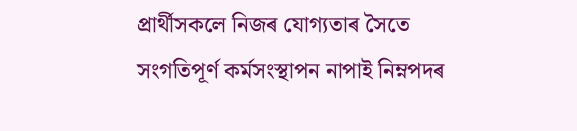প্ৰাৰ্থীসকলে নিজৰ যোগ্যতাৰ সৈতে সংগতিপূৰ্ণ কৰ্মসংস্থাপন নাপাই নিম্নপদৰ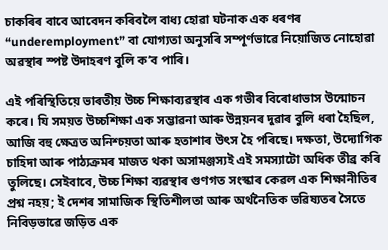চাকৰিৰ বাবে আবেদন কৰিবলৈ বাধ্য হোৱা ঘটনাক এক ধৰণৰ “underemployment” বা যোগ্যতা অনুসৰি সম্পূৰ্ণভাৱে নিয়োজিত নোহোৱা অৱস্থাৰ স্পষ্ট উদাহৰণ বুলি ক’ব পাৰি।

এই পৰিস্থিতিয়ে ভাৰতীয় উচ্চ শিক্ষাব্যৱস্থাৰ এক গভীৰ বিৰোধাভাস উন্মোচন কৰে। যি সময়ত উচ্চশিক্ষা এক সম্ভাৱনা আৰু উন্নয়নৰ দুৱাৰ বুলি ধৰা হৈছিল, আজি বহু ক্ষেত্ৰত অনিশ্চয়তা আৰু হতাশাৰ উৎস হৈ পৰিছে। দক্ষতা, উদ্যোগিক চাহিদা আৰু পাঠ্যক্ৰমৰ মাজত থকা অসামঞ্জস্যই এই সমস্যাটো অধিক তীব্ৰ কৰি তুলিছে। সেইবাবে, উচ্চ শিক্ষা ব্যৱস্থাৰ গুণগত সংস্কাৰ কেৱল এক শিক্ষানীতিৰ প্ৰশ্ন নহয়; ই দেশৰ সামাজিক স্থিতিশীলতা আৰু অৰ্থনৈতিক ভৱিষ্যতৰ সৈতে নিবিড়ভাৱে জড়িত এক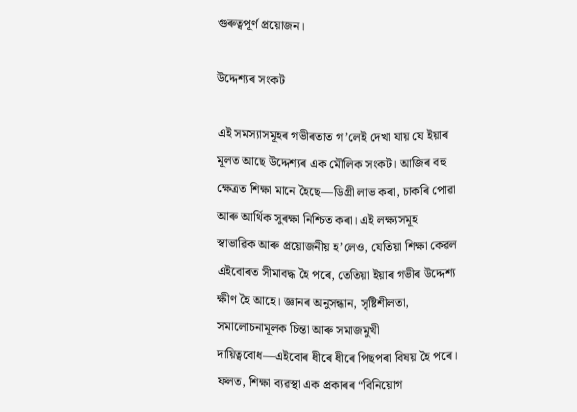গুৰুত্বপূর্ণ প্ৰয়োজন।

উদ্দেশ্যৰ সংকট

এই সমস্যাসমূহৰ গভীৰতাত গ’লেই দেখা যায় যে ইয়াৰ মূলত আছে উদ্দেশ্যৰ এক মৌলিক সংকট। আজিৰ বহু ক্ষেত্ৰত শিক্ষা মানে হৈছে—ডিগ্ৰী লাভ কৰা, চাকৰি পোৱা আৰু আৰ্থিক সুৰক্ষা নিশ্চিত কৰা। এই লক্ষ্যসমূহ স্বাভাৱিক আৰু প্ৰয়োজনীয় হ’লেও, যেতিয়া শিক্ষা কেৱল এইবোৰত সীমাবদ্ধ হৈ পৰে, তেতিয়া ইয়াৰ গভীৰ উদ্দেশ্য ক্ষীণ হৈ আহে। জ্ঞানৰ অনুসন্ধান, সৃষ্টিশীলতা, সমালোচনামূলক চিন্তা আৰু সমাজমুখী দায়িত্ববোধ—এইবোৰ ধীৰে ধীৰে পিছপৰা বিষয় হৈ পৰে। ফলত, শিক্ষা ব্যৱস্থা এক প্ৰকাৰৰ “বিনিয়োগ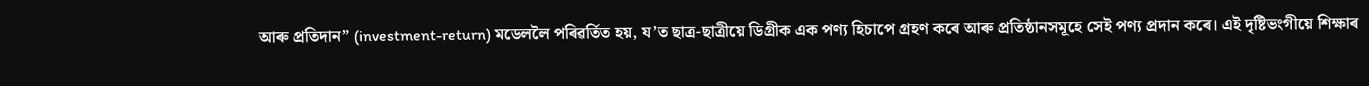আৰু প্ৰতিদান” (investment-return) মডেললৈ পৰিৱৰ্তিত হয়, য’ত ছাত্ৰ-ছাত্ৰীয়ে ডিগ্ৰীক এক পণ্য হিচাপে গ্ৰহণ কৰে আৰু প্ৰতিষ্ঠানসমূহে সেই পণ্য প্ৰদান কৰে। এই দৃষ্টিভংগীয়ে শিক্ষাৰ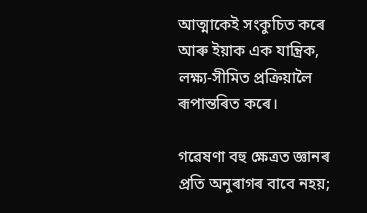আত্মাকেই সংকুচিত কৰে আৰু ইয়াক এক যান্ত্ৰিক, লক্ষ্য-সীমিত প্ৰক্ৰিয়ালৈ ৰূপান্তৰিত কৰে।

গৱেষণা বহু ক্ষেত্ৰত জ্ঞানৰ প্রতি অনুৰাগৰ বাবে নহয়;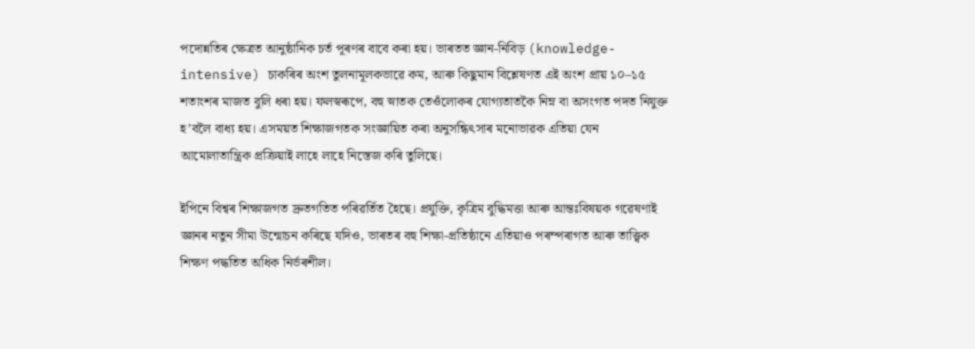পদোন্নতিৰ ক্ষেত্ৰত আনুষ্ঠানিক চর্ত পূৰণৰ বাবে কৰা হয়। ভাৰতত জ্ঞান-নিবিড় (knowledge-intensive) চাকৰিৰ অংশ তুলনামূলকভাৱে কম, আৰু কিছুমান বিশ্লেষণত এই অংশ প্ৰায় ১০–১৫ শতাংশৰ মাজত বুলি ধৰা হয়। ফলস্বৰূপে, বহু স্নাতক তেওঁলোকৰ যোগ্যতাতকৈ নিম্ন বা অসংগত পদত নিযুক্ত হ’বলৈ বাধ্য হয়। এসময়ত শিক্ষাজগতক সংজ্ঞায়িত কৰা অনুসন্ধিৎসাৰ মনোভাৱক এতিয়া যেন আমোলাতান্ত্ৰিক প্ৰক্ৰিয়াই লাহে লাহে নিস্তেজ কৰি তুলিছে।

ইপিনে বিশ্বৰ শিক্ষাজগত দ্ৰুতগতিত পৰিৱৰ্তিত হৈছে। প্ৰযুক্তি, কৃত্ৰিম বুদ্ধিমত্তা আৰু আন্তঃবিষয়ক গৱেষণাই জ্ঞানৰ নতুন সীমা উন্মোচন কৰিছে যদিও, ভাৰতৰ বহু শিক্ষা-প্ৰতিষ্ঠানে এতিয়াও পৰম্পৰাগত আৰু তাত্ত্বিক শিক্ষণ পদ্ধতিত অধিক নিৰ্ভৰশীল।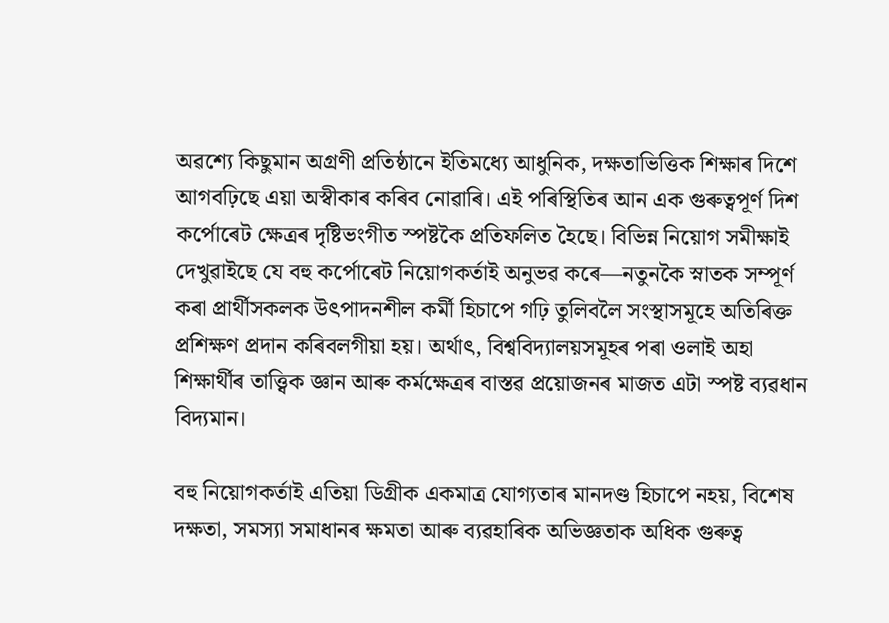অৱশ্যে কিছুমান অগ্ৰণী প্ৰতিষ্ঠানে ইতিমধ্যে আধুনিক, দক্ষতাভিত্তিক শিক্ষাৰ দিশে আগবঢ়িছে এয়া অস্বীকাৰ কৰিব নোৱাৰি। এই পৰিস্থিতিৰ আন এক গুৰুত্বপূর্ণ দিশ কৰ্পোৰেট ক্ষেত্ৰৰ দৃষ্টিভংগীত স্পষ্টকৈ প্ৰতিফলিত হৈছে। বিভিন্ন নিয়োগ সমীক্ষাই দেখুৱাইছে যে বহু কৰ্পোৰেট নিয়োগকৰ্তাই অনুভৱ কৰে—নতুনকৈ স্নাতক সম্পূৰ্ণ কৰা প্ৰাৰ্থীসকলক উৎপাদনশীল কৰ্মী হিচাপে গঢ়ি তুলিবলৈ সংস্থাসমূহে অতিৰিক্ত প্ৰশিক্ষণ প্ৰদান কৰিবলগীয়া হয়। অৰ্থাৎ, বিশ্ববিদ্যালয়সমূহৰ পৰা ওলাই অহা শিক্ষাৰ্থীৰ তাত্ত্বিক জ্ঞান আৰু কৰ্মক্ষেত্ৰৰ বাস্তৱ প্ৰয়োজনৰ মাজত এটা স্পষ্ট ব্যৱধান বিদ্যমান।

বহু নিয়োগকৰ্তাই এতিয়া ডিগ্ৰীক একমাত্ৰ যোগ্যতাৰ মানদণ্ড হিচাপে নহয়, বিশেষ দক্ষতা, সমস্যা সমাধানৰ ক্ষমতা আৰু ব্যৱহাৰিক অভিজ্ঞতাক অধিক গুৰুত্ব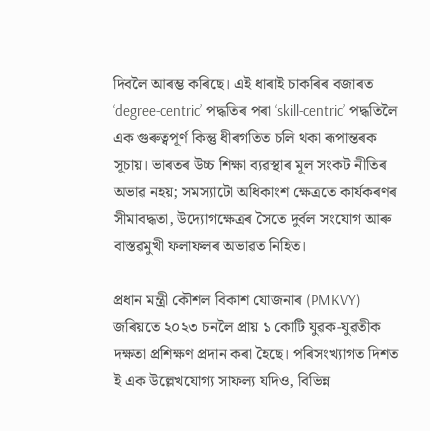দিবলৈ আৰম্ভ কৰিছে। এই ধাৰাই চাকৰিৰ বজাৰত ‘degree-centric’ পদ্ধতিৰ পৰা ‘skill-centric’ পদ্ধতিলৈ এক গুৰুত্বপূৰ্ণ কিন্তু ধীৰগতিত চলি থকা ৰূপান্তৰক সূচায়। ভাৰতৰ উচ্চ শিক্ষা ব্যৱস্থাৰ মূল সংকট নীতিৰ অভাৱ নহয়; সমস্যাটো অধিকাংশ ক্ষেত্ৰতে কাৰ্যকৰণৰ সীমাবদ্ধতা, উদ্যোগক্ষেত্ৰৰ সৈতে দুর্বল সংযোগ আৰু বাস্তৱমুখী ফলাফলৰ অভাৱত নিহিত।

প্ৰধান মন্ত্ৰী কৌশল বিকাশ যোজনাৰ (PMKVY) জৰিয়তে ২০২৩ চনলৈ প্ৰায় ১ কোটি যুৱক-যুৱতীক দক্ষতা প্ৰশিক্ষণ প্ৰদান কৰা হৈছে। পৰিসংখ্যাগত দিশত ই এক উল্লেখযোগ্য সাফল্য যদিও, বিভিন্ন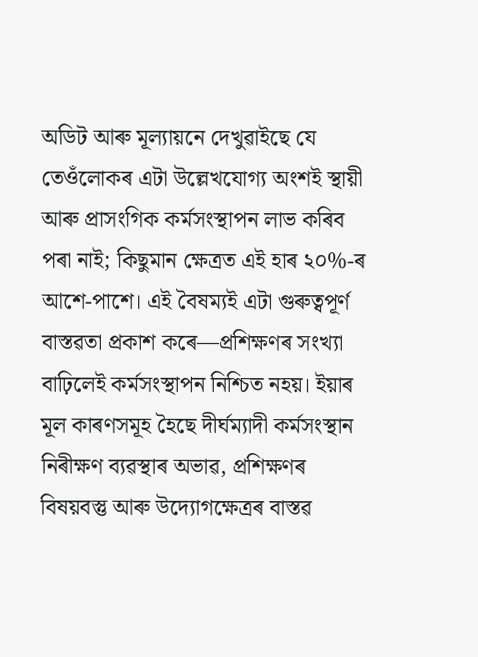অডিট আৰু মূল্যায়নে দেখুৱাইছে যে তেওঁলোকৰ এটা উল্লেখযোগ্য অংশই স্থায়ী আৰু প্ৰাসংগিক কর্মসংস্থাপন লাভ কৰিব পৰা নাই; কিছুমান ক্ষেত্ৰত এই হাৰ ২০%-ৰ আশে-পাশে। এই বৈষম্যই এটা গুৰুত্বপূর্ণ বাস্তৱতা প্ৰকাশ কৰে—প্ৰশিক্ষণৰ সংখ্যা বাঢ়িলেই কৰ্মসংস্থাপন নিশ্চিত নহয়। ইয়াৰ মূল কাৰণসমূহ হৈছে দীৰ্ঘম্যাদী কৰ্মসংস্থান নিৰীক্ষণ ব্যৱস্থাৰ অভাৱ, প্ৰশিক্ষণৰ বিষয়বস্তু আৰু উদ্যোগক্ষেত্ৰৰ বাস্তৱ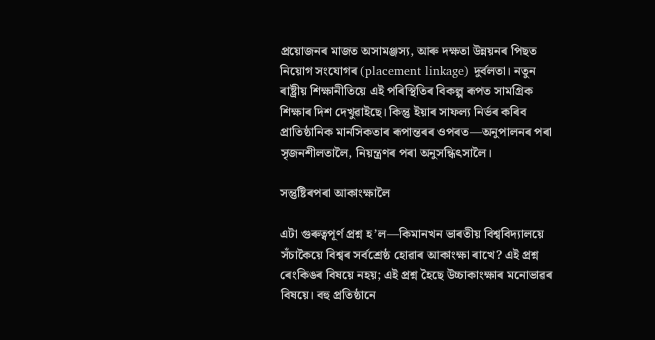প্ৰয়োজনৰ মাজত অসামঞ্জস্য, আৰু দক্ষতা উন্নয়নৰ পিছত নিয়োগ সংযোগৰ (placement linkage) দুর্বলতা। নতুন ৰাষ্ট্ৰীয় শিক্ষানীতিয়ে এই পৰিস্থিতিৰ বিকল্প ৰূপত সামগ্ৰিক শিক্ষাৰ দিশ দেখুৱাইছে। কিন্তু ইয়াৰ সাফল্য নিৰ্ভৰ কৰিব প্ৰাতিষ্ঠানিক মানসিকতাৰ ৰূপান্তৰৰ ওপৰত—অনুপালনৰ পৰা সৃজনশীলতালৈ, নিয়ন্ত্ৰণৰ পৰা অনুসন্ধিৎসালৈ।

সন্তুষ্টিৰপৰা আকাংক্ষালৈ

এটা গুৰুত্বপূৰ্ণ প্ৰশ্ন হ’ল—কিমানখন ভাৰতীয় বিশ্ববিদ্যালয়ে সঁচাকৈয়ে বিশ্বৰ সৰ্বশ্ৰেষ্ঠ হোৱাৰ আকাংক্ষা ৰাখে? এই প্ৰশ্ন ৰেংকিঙৰ বিষয়ে নহয়; এই প্ৰশ্ন হৈছে উচ্চাকাংক্ষাৰ মনোভাৱৰ বিষয়ে। বহু প্ৰতিষ্ঠানে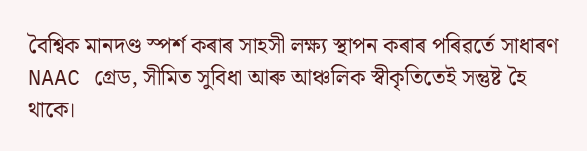বৈশ্বিক মানদণ্ড স্পৰ্শ কৰাৰ সাহসী লক্ষ্য স্থাপন কৰাৰ পৰিৱৰ্তে সাধাৰণ NAAC গ্ৰেড, সীমিত সুবিধা আৰু আঞ্চলিক স্বীকৃতিতেই সন্তুষ্ট হৈ থাকে।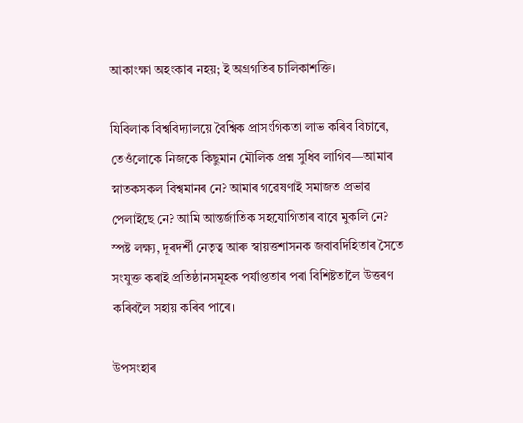আকাংক্ষা অহংকাৰ নহয়; ই অগ্ৰগতিৰ চালিকাশক্তি।

যিবিলাক বিশ্ববিদ্যালয়ে বৈশ্বিক প্ৰাসংগিকতা লাভ কৰিব বিচাৰে, তেওঁলোকে নিজকে কিছুমান মৌলিক প্ৰশ্ন সুধিব লাগিব—আমাৰ স্নাতকসকল বিশ্বমানৰ নে? আমাৰ গৱেষণাই সমাজত প্ৰভাৱ পেলাইছে নে? আমি আন্তৰ্জাতিক সহযোগিতাৰ বাবে মুকলি নে? স্পষ্ট লক্ষ্য, দূৰদৰ্শী নেতৃত্ব আৰু স্বায়ত্তশাসনক জবাবদিহিতাৰ সৈতে সংযুক্ত কৰাই প্ৰতিষ্ঠানসমূহক পৰ্যাপ্ততাৰ পৰা বিশিষ্টতালৈ উত্তৰণ কৰিবলৈ সহায় কৰিব পাৰে।

উপসংহাৰ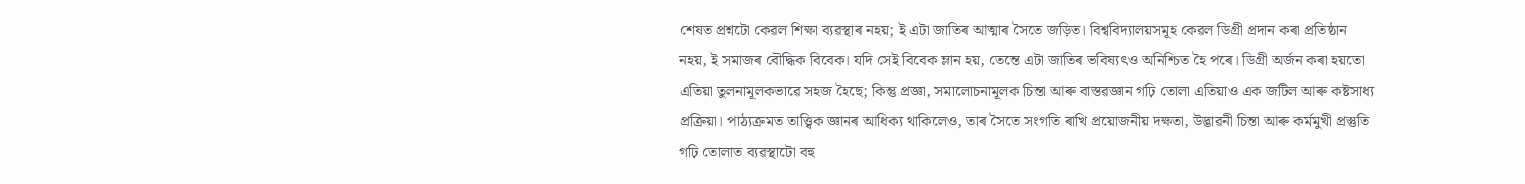শেষত প্ৰশ্নটো কেৱল শিক্ষা ব্যৱস্থাৰ নহয়; ই এটা জাতিৰ আত্মাৰ সৈতে জড়িত। বিশ্ববিদ্যালয়সমূহ কেৱল ডিগ্ৰী প্ৰদান কৰা প্ৰতিষ্ঠান নহয়, ই সমাজৰ বৌদ্ধিক বিবেক। যদি সেই বিবেক ম্লান হয়, তেন্তে এটা জাতিৰ ভবিষ্যৎও অনিশ্চিত হৈ পৰে। ডিগ্ৰী অৰ্জন কৰা হয়তো এতিয়া তুলনামূলকভাৱে সহজ হৈছে; কিন্তু প্ৰজ্ঞা, সমালোচনামূলক চিন্তা আৰু বাস্তৱজ্ঞান গঢ়ি তোলা এতিয়াও এক জটিল আৰু কষ্টসাধ্য প্ৰক্ৰিয়া। পাঠ্যক্ৰমত তাত্ত্বিক জ্ঞানৰ আধিক্য থাকিলেও, তাৰ সৈতে সংগতি ৰাখি প্ৰয়োজনীয় দক্ষতা, উদ্ভাৱনী চিন্তা আৰু কৰ্মমুখী প্ৰস্তুতি গঢ়ি তোলাত ব্যৱস্থাটো বহু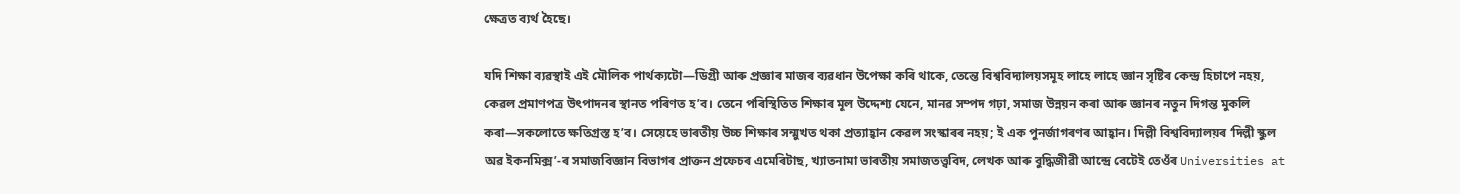ক্ষেত্ৰত ব্যৰ্থ হৈছে।

যদি শিক্ষা ব্যৱস্থাই এই মৌলিক পাৰ্থক্যটো—ডিগ্ৰী আৰু প্ৰজ্ঞাৰ মাজৰ ব্যৱধান উপেক্ষা কৰি থাকে, তেন্তে বিশ্ববিদ্যালয়সমূহ লাহে লাহে জ্ঞান সৃষ্টিৰ কেন্দ্ৰ হিচাপে নহয়, কেৱল প্ৰমাণপত্ৰ উৎপাদনৰ স্থানত পৰিণত হ’ব। তেনে পৰিস্থিতিত শিক্ষাৰ মূল উদ্দেশ্য যেনে, মানৱ সম্পদ গঢ়া, সমাজ উন্নয়ন কৰা আৰু জ্ঞানৰ নতুন দিগন্ত মুকলি কৰা—সকলোতে ক্ষতিগ্ৰস্ত হ’ব। সেয়েহে ভাৰতীয় উচ্চ শিক্ষাৰ সন্মুখত থকা প্ৰত্যাহ্বান কেৱল সংস্কাৰৰ নহয়; ই এক পুনর্জাগৰণৰ আহ্বান। দিল্লী বিশ্ববিদ্যালয়ৰ ‘দিল্লী স্কুল অৱ ইকনমিক্স’-ৰ সমাজবিজ্ঞান বিভাগৰ প্ৰাক্তন প্ৰফেচৰ এমেৰিটাছ, খ্যাতনামা ভাৰতীয় সমাজতত্ত্ববিদ, লেখক আৰু বুদ্ধিজীৱী আন্দ্ৰে বেটেই তেওঁৰ Universities at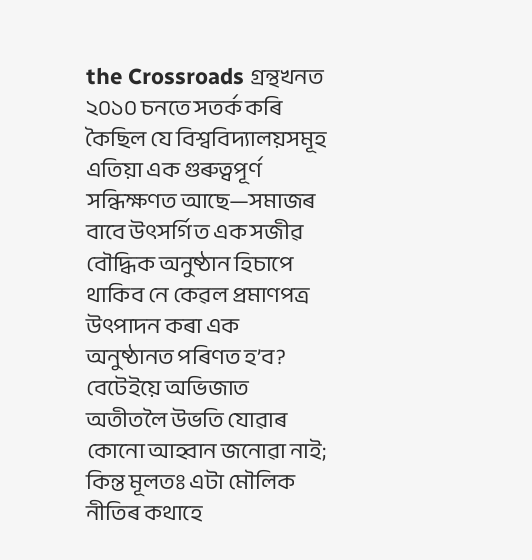the Crossroads গ্ৰন্থখনত ২০১০ চনতে সতর্ক কৰি কৈছিল যে বিশ্ববিদ্যালয়সমূহ এতিয়া এক গুৰুত্বপূৰ্ণ সন্ধিক্ষণত আছে—সমাজৰ বাবে উৎসৰ্গিত এক সজীৱ বৌদ্ধিক অনুষ্ঠান হিচাপে থাকিব নে কেৱল প্ৰমাণপত্ৰ উৎপাদন কৰা এক অনুষ্ঠানত পৰিণত হ’ব? বেটেইয়ে অভিজাত অতীতলৈ উভতি যোৱাৰ কোনো আহ্বান জনোৱা নাই; কিন্ত মূলতঃ এটা মৌলিক নীতিৰ কথাহে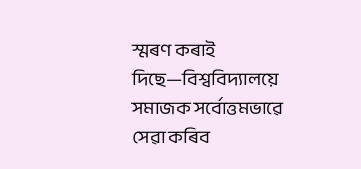স্মৰণ কৰাই দিছে—বিশ্ববিদ্যালয়ে সমাজক সৰ্বোত্তমভাৱে সেৱা কৰিব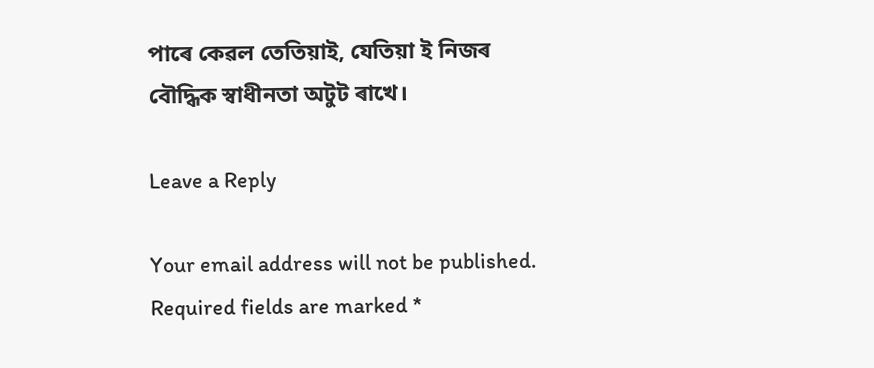পাৰে কেৱল তেতিয়াই, যেতিয়া ই নিজৰ বৌদ্ধিক স্বাধীনতা অটুট ৰাখে।

Leave a Reply

Your email address will not be published. Required fields are marked *